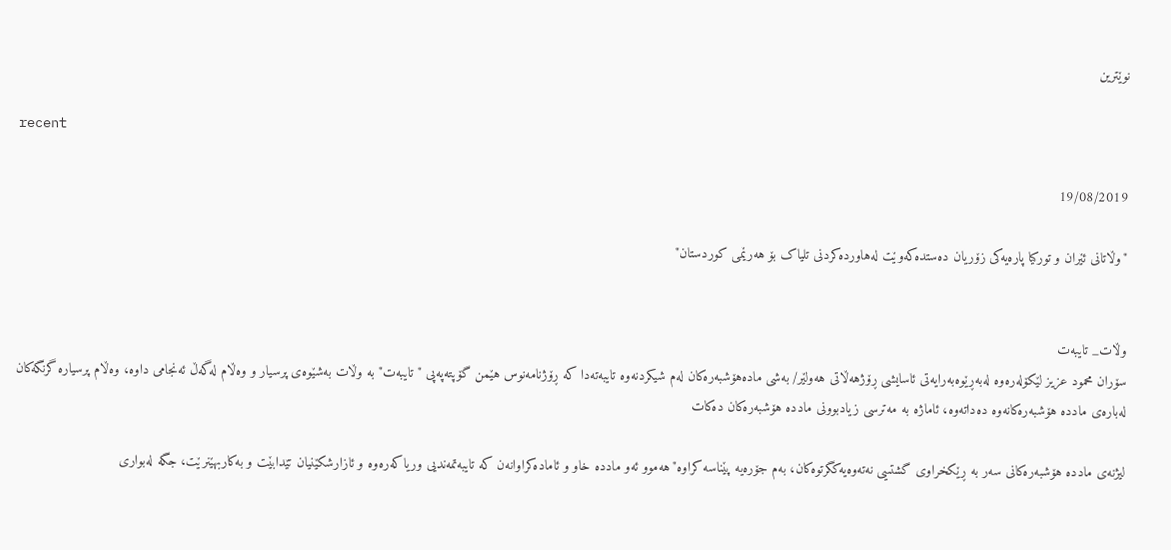نوێترین

recent

19/08/2019

"وڵاتانى ئێران و تورکیا پارەیەکى زۆریان دەستدەکەوێت لەهاوردەکردنى تلیاک بۆ هەرێمى کوردستان"


وڵات_ تایبەت
سۆران محمود عزیز لێکۆلەرەوە لەبەڕێوەبەرایەتی ئاسایشی ڕۆژهەڵاتی هەولێر/ بەشی مادەهۆشبەرەکان لەم شیکردنەوە تایبەتەدا کە ڕۆژنامەنوس هێمن گۆپتەپەپى " تایبەت" بە وڵات بەشێوەى پرسیار و وەڵام لەگەڵ ئەنجامى داوە، وەڵام پرسیارە گرنگەکان لەبارەى ماددە هۆشبەرەکانەوە دەداتەوە، ئاماژە بە مەترسى زیادبوونى ماددە هۆشبەرەکان دەکات

لیژنەى ماددە هۆشبەرەکانى سەر بە ڕێکخراوى گشتىیی نەتەوەیەکگرتوەکان، بەم جۆرەیە پێناسە کراوە"هەموو ئەو ماددە خاو و ئامادەکراوانەن کە تایبەتمەندیی وریاکەرەوە و ئازارشکێنیان تێدابێت و بەکاربهێنرێت، جگە لەبوارى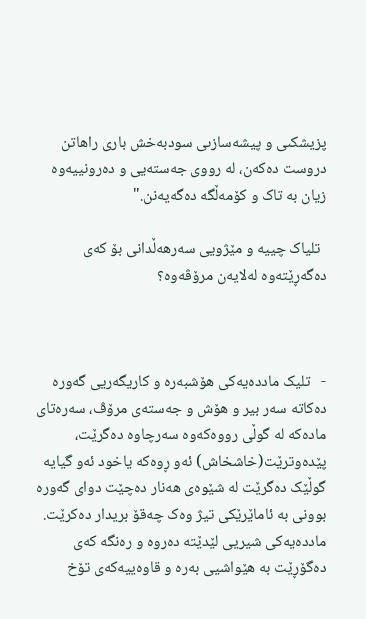پزیشکىی و پیشەسازىی سودبەخش بارى راهاتن دروست دەکەن، لە رووى جەستەیی و دەرونییەوە زیان بە تاک و کۆمەڵگە دەگەیەنن."

  تلیاک چییە و مێژویی سەرهەڵدانی بۆ کەی دەگەڕێتەوە لەلایەن مرۆڤەوە؟



-   تلیک ماددەیەکی هۆشبەرە و کاریگەریی گەورە دەکاتە سەر بیر و هۆش و جەستەی مرۆڤ، سەرەتای مادەکە لە گوڵی رووەکەوە سەرچاوە دەگرێت، پێدەوترێت(خاشخاش) ئەو ڕوەکە یاخود ئەو گیایە گوڵێک دەگرێت لە شێوەی هەنار دەچێت دوای گەورە بوونی بە ئاماێرێکی تیژ وەک چەقۆ بریدار دەکرێت. ماددەیەکی شیریی لێدێتە دەروە و رەنگە کەی دەگۆڕێت بە هێواشیی بەرە و قاوەییەکەی تۆخ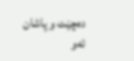دەچێت و پاشان ئەو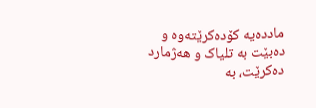ماددەیە کۆدەکرێتەوە و دەبێت بە تلیاک و هەژمارد دەکرێت، بە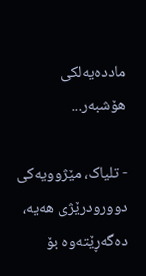ماددەیەلکی هۆشبەر...

- تلیاک، مێژوویەکی دوورودرێژی هەیە، دەگەڕێتەوە بۆ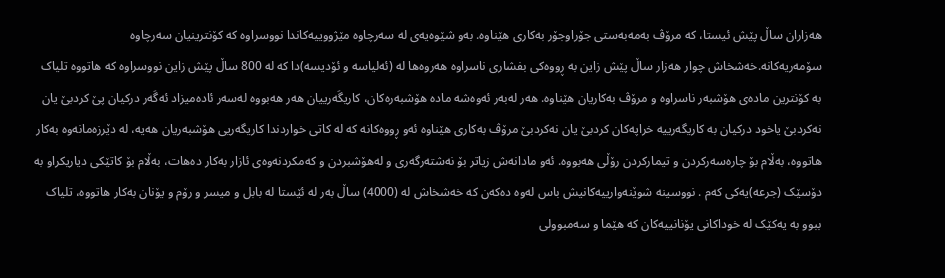هەزاران ساڵ پێش ئیستا، کە مرۆڤ بەمەبەستی جۆراوجۆر بەکاری هێناوە. بەو شێوەیەی لە سەرچاوە مێژووییەکاندا نووسراوە کە کۆنترینیان سەرچاوە سۆمەریەکانە.خەشخاش چوار هەزار ساڵ پێش زاین بە ڕووەکی بفشاری ناسراوە هەروەها لە (ئەلیاسە و ئۆدیسە)دا کە لە 800 ساڵ پێش زاین نووسراوە کە هاتووە تلیاک بە کۆنترین مادەی هۆشبەر ناسراوە و مرۆڤ بەکاریان هێناوە. هەر لەبەر ئەوەشە مادە هۆشبەرەکان، کاریگَەرییان هەر هەبووە لەسەر ئادەمیزاد ئەگَەر درکیان پێ کردبێ یان نەکردبێ یاخود درکیان بە کاریگەرییە خراپەکان کردبێ یان نەکردبێ مرۆڤ بەکاری هێناوە ئەو ڕووەکانە کە لە کاتی خواردندا کاریگەریی هۆشبەریان هەیە، لە دێرزەمانەوە بەکار هاتووە، بەڵام بۆ چارەسەرکردن و تیمارکردن رۆڵی هەبووە. ئەو مادانەش زیاتر بۆ نەشتەرگەری و لەهۆشبردن و کەمکردنەوەی ئازار بەکار دەهات، بەڵام بۆ کاتێکی دیاریکراو بە دۆسێک (جرعە)یەکی کەم . نووسینە شوێنەوارییەکانیش باس لەوە دەکەن کە خەشخاش لە (4000) ساڵ بەر لە ئێستا لە بابل و میسر و رۆم و یۆنان بەکار هاتووە، تلیاک ببوو بە یەکێک لە خوداکانی یۆنانییەکان کە هێما و سەمبوولی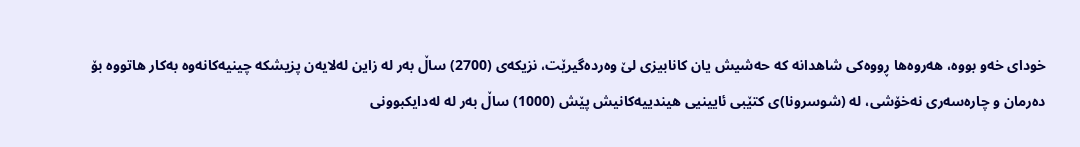خودای خەو بووە، هەروەها ڕووەکی شاهدانە کە حەشیش یان کانابیزی لێ وەردەگیرێت، نزیکەی (2700) ساڵ بەر لە زاین لەلایەن پزیشکە چینیەکانەوە بەکار هاتووە بۆ دەرمان و چارەسەری نەخۆشی، لە (شوسرونا)ی کتێبی ئایینیی هیندییەکانیش پێش (1000) ساڵ بەر لە لەدایکبوونی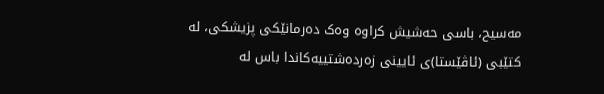مەسیح، باسی حەشیش کراوە وەک دەرمانێکی پزیشکی، لە کتێبی (ئاڤێستا)ی ئایینی زەردەشتییەکاندا باس لە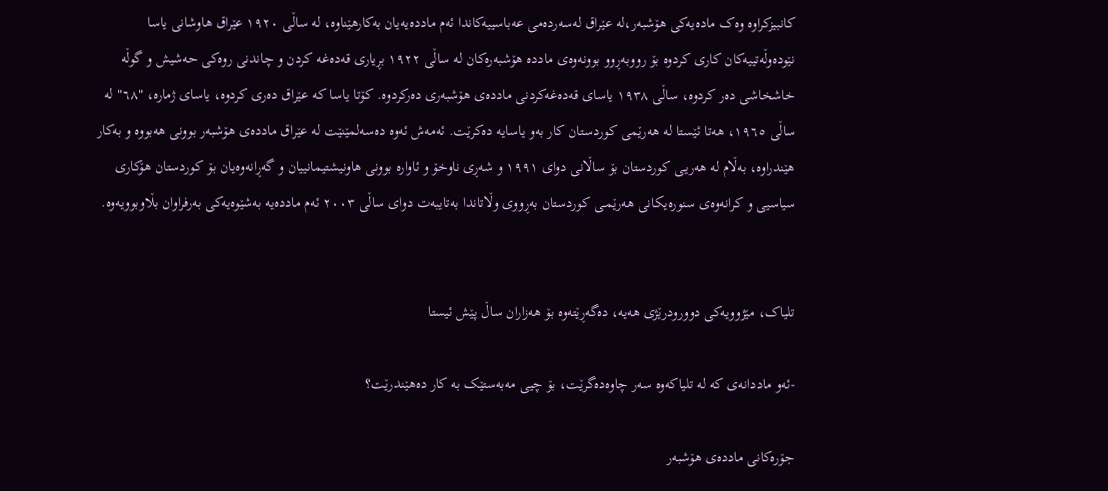کانبیزکراوە وەک مادەیەکی هۆشبەر،لە عێراق لەسەردەمی عەباسییەکاندا ئەم ماددەیەیان بەکار‌‌هێناوە، لە ساڵی ١٩٢٠ عێراق هاوشانی یاسا نێودەوڵەتییەکان کاری کردوە بۆ رووبەڕوو بوونەوەی ماددە هۆشبەرەکان لە ساڵی ١٩٢٢ بڕیاری قەدەغە کردن و چاندنی روەکی حەشیش و گوڵە خاشخاشی دەر کردوە، ساڵی ١٩٣٨ یاسای قەدەغەکردنی ماددەی هۆشبەری دەرکردوە. کۆتا یاسا کە عێراق دەری کردوە، یاسای ژمارە، "٦٨" لە ساڵی ١٩٦٥، هەتا ئێستا لە هەرێمی کوردستان کار بەو یاسایە دەکرێت. ئەمەش ئەوە دەسەلمێنێت لە عێراق ماددەی هۆشبەر بوونی هەبووە و بەکار هێندراوە، بەڵام لە هەریـی کوردستان بۆ ساڵانی دوای ١٩٩١ و شەڕی ناوخۆ و ئاوارە بوونی هاونیشتیمانییان و گەڕانەوەیان بۆ کوردستان هۆکاری سیاسیی و کرانەوەی سنورەیکانی هەرێمـی کوردستان بەڕووی وڵاتاندا بەتایبەت دوای ساڵی ٢٠٠٣ ئەم ماددەیە بەشێوەیەکی بەرفراوان بڵاوبوویەوە.


تلیاک، مێژوویەکی دوورودرێژی هەیە، دەگەڕێتەوە بۆ هەزاران ساڵ پێش ئیستا

-ئەو ماددانەی کە لە تلیاکەوە سەر چاوەدەگرێت، بۆ چیی مەبەستێک بە کار دەهێندرێت؟

جۆرەکانی ماددەی ھۆشبەر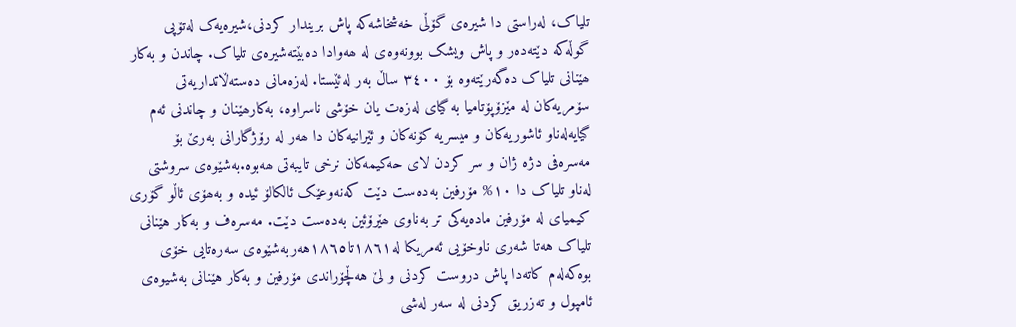تلیاک، لەراستی دا شیرەی گۆڵی خەشخاشەکە پاش بریندار کردنی،شیرەیەک لەتۆپی گوڵەکە دێتەدەر و پاش ویشک بوونەوەی لە ھەوادا دەبێتەشیرەی تلیاک. چاندن و بەکار ھێنانی تلیاک دەگەرێتەوە بۆ ٣٤٠٠ ساڵ بەر لەئێستا. لەزەمانی دەستەڵاتداریەتی سۆمریەکان لە مێزۆپۆتامیا بە گیای لەزەت یان خۆشی ناسراوە، بەکارھێنان و چاندنی ئەم گیایەلەناو ئاشوریەکان و میسریە کۆنەکان و ئێرانیەکان دا ھەر لە رۆژگارانی بەرێ بۆ مەسرەفی دژە ژان و سر کردن لای حەکیمەکان نرخی تایبەتی ھەبوە.بەشێوەی سروشتی لەناو تلیاک دا ١٠% مۆرفین بەدەست دێت کەنەوعێک ئالکالۆ ئیدە و بەھۆی ئاڵو گۆری کیمیای لە مۆرفین مادەیەکی تر بەناوی ھێرۆئین بەدەست دێت. مەسرەف و بەکار هێنانی تلیاک هەتا شەری ناوخۆیی ئەمریکا لە١٨٦١تا١٨٦٥هەربەشێوەی سەرەتایی خۆی بوەکەلەم کاتەدا پاش دروست کردنی و لێ هەڵچۆراندی مۆرفین و بەکار هێنانی بەشیوەی ئامپول و تەزریق کردنی لە سەر لەشی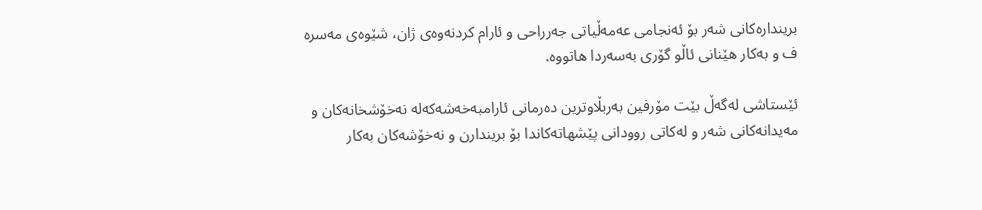بریندارەکانی شەر بۆ ئەنجامی عەمەڵیاتی جەرراحی و ئارام کردنەوەی ژان، شێوەی مەسرە ف و بەکار ھێنانی ئاڵو گۆری بەسەردا ھاتووە.

ئێستاشی لەگەڵ بێت مۆرفین بەربڵاوترین دەرمانی ئارامبەخەشەکەلە نەخۆشخانەکان و مەیدانەکانی شەر و لەکاتی روودانی پێشھاتەکاندا بۆ بریندارن و نەخۆشەکان بەکار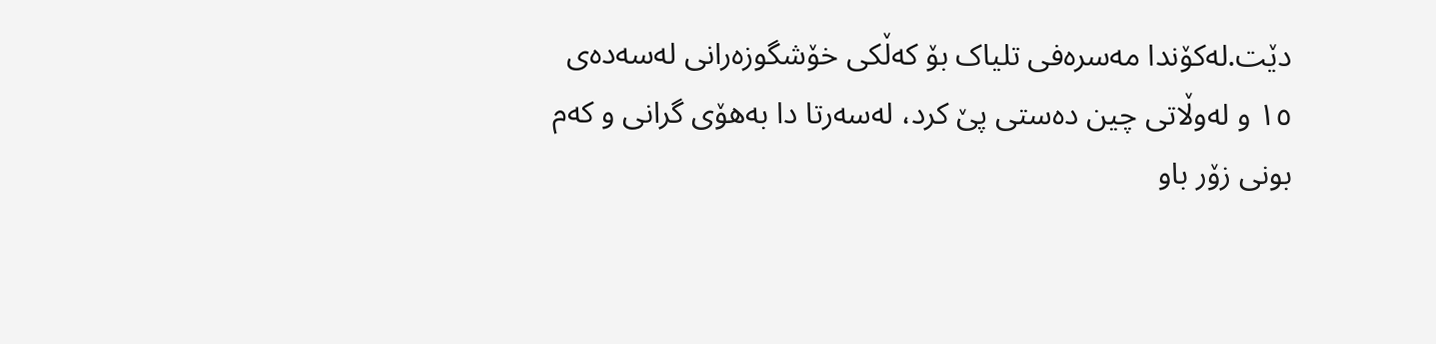دێت.لەکۆندا مەسرەفی تلیاک بۆ کەڵکی خۆشگوزەرانی لەسەدەی ١٥ و لەوڵاتی چین دەستی پێ کرد، لەسەرتا دا بەھۆی گرانی و کەم بونی زۆر باو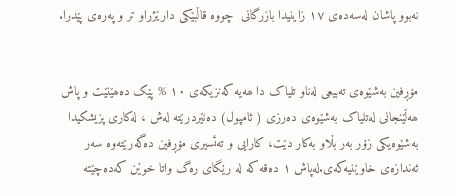نەبوو پاشان لەسەدەی ١٧ زاینیدا بازرگانى  چووە قاڵبێکی دارێژراو تر و پەرەی پێدرا.


مۆڕفین بەشێوەی تەبیعی لەناو تلیاک دا ھەیە کەنزیکەی ١٠ % پێک دەھێنێت و پاش ھەڵێنجانی لەتلیاک بەشێوەی دەرزی ( ئامپول) دەنێردرێتە لەش ، لەکاری پزیشکیدا بەشێوەیکی زۆر بەر بڵاو بەکار دێت، کارایی و تەئسیری مۆڕفین دەگەرێتەوە سەر ئەندازەی خاوێنیەکەی.لەپاش ١ دەقە کە لە رێگای رەگ واتا خوێن کەدەچێتە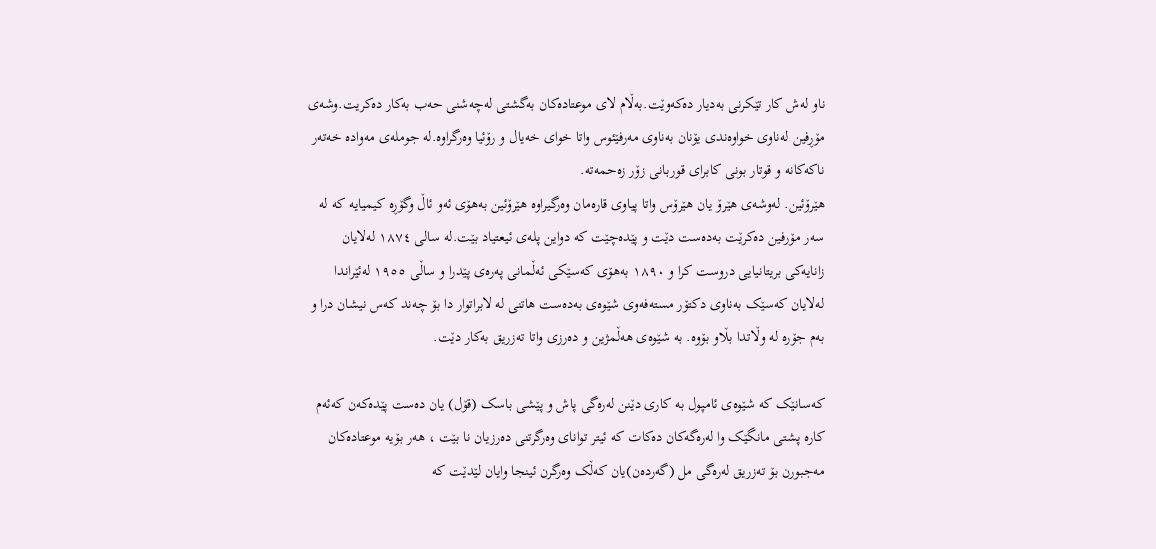ناو لەش کار تێکرنی بەدیار دەکەوێت.بەڵام لای موعتادەکان بەگشتی لەچەشنی حەب بەکار دەکریت.وشەی مۆڕفین لەناوی خواوەندی یۆنان بەناوی مەرفێئوس واتا خوای خەیال و رۆئیا وەرگراوە.لە جوملەی مەوادە ‌خەتەر ناکەکانە و قوتار بونی کابرای قوربانی زۆر زەحمەتە.
ھێرۆئین. لەوشەی ھێرۆ یان ھێرۆس واتا پیاوی قارەمان وەرگیراوە ھێرۆئین بەھۆی ئەو ئاڵ وگۆڕە کیمیایە ‌کە لە سەر مۆرفین دەکرێت بەدەست دێت و پێدەچێت کە دواین پلەی ئیعتیاد بێت.لە سالی ١٨٧٤ لەلایان زانایەکی بریتانیایی دروست کرا و ١٨٩٠ بەھۆی کەسێکی ئەڵمانی پەرەی پێدرا و ساڵی ١٩٥٥ لەئێراندا لەلایان کەسێک بەناوی دکتۆر مستەفەوی شێوەی بەدەست ھاتنی لە لابراتوار دا بۆ چەند کەس نیشان درا و بەم جۆرە لە وڵاتدا بڵاو بۆوە. بە شێوەی ھەڵمژین و دەرزی واتا تەزریق بەکار دێت.

کەسانێک کە شێوەی ئامپول بە کاری دێنن لەرەگی پاش و پێشی باسک (قۆل) یان دەست پێدەکەن کەئەم کارە پشتی مانگێک وا لەرەگەکان دەکات کە ئیتر توانای وەرگرتنی دەرزیان نا بێت ، ھەر بۆیە موعتادەکان مەجبورن بۆ تەزریق لەرەگی مل (گەردەن)یان کەڵک وەرگرن ئینجا وایان لێدێت کە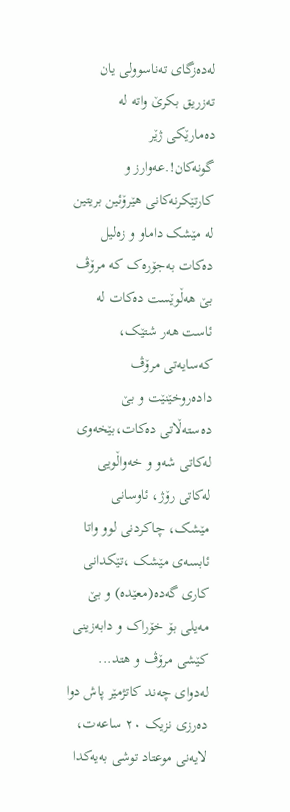لەدەزگای تەناسوولی یان تەزریق بکرێ واتە لە دەمارێکی ژێر گونەکان!.عەوارز و کارتێکرنەکانی ھێرۆئین بریتین لە مێشک داماو و زەلیل دەکات بەجۆرەک کە مرۆڤ بێ ھەڵوێست دەکات لە ئاست ھەر شتێک، کەسایەتی مرۆڤ دادەروخێنێت و بێ دەستەڵاتی دەکات،بێخەوی لەکاتی شەو و خەواڵویی لەکاتی رۆژ، ئاوسانی مێشک، چاکردنی لوو واتا ئابسەی مێشک ،تێکدانی کاری گەدە(معێدە) و بێ مەیلی بۆ خۆراک و دابەزینی کێشی مرۆڤ و هتد... لەدوای چەند کاتژمێر پاش دوا دەرزی نزیک ٢٠ ساعەت، لایەنی موعتاد توشی بەیەکدا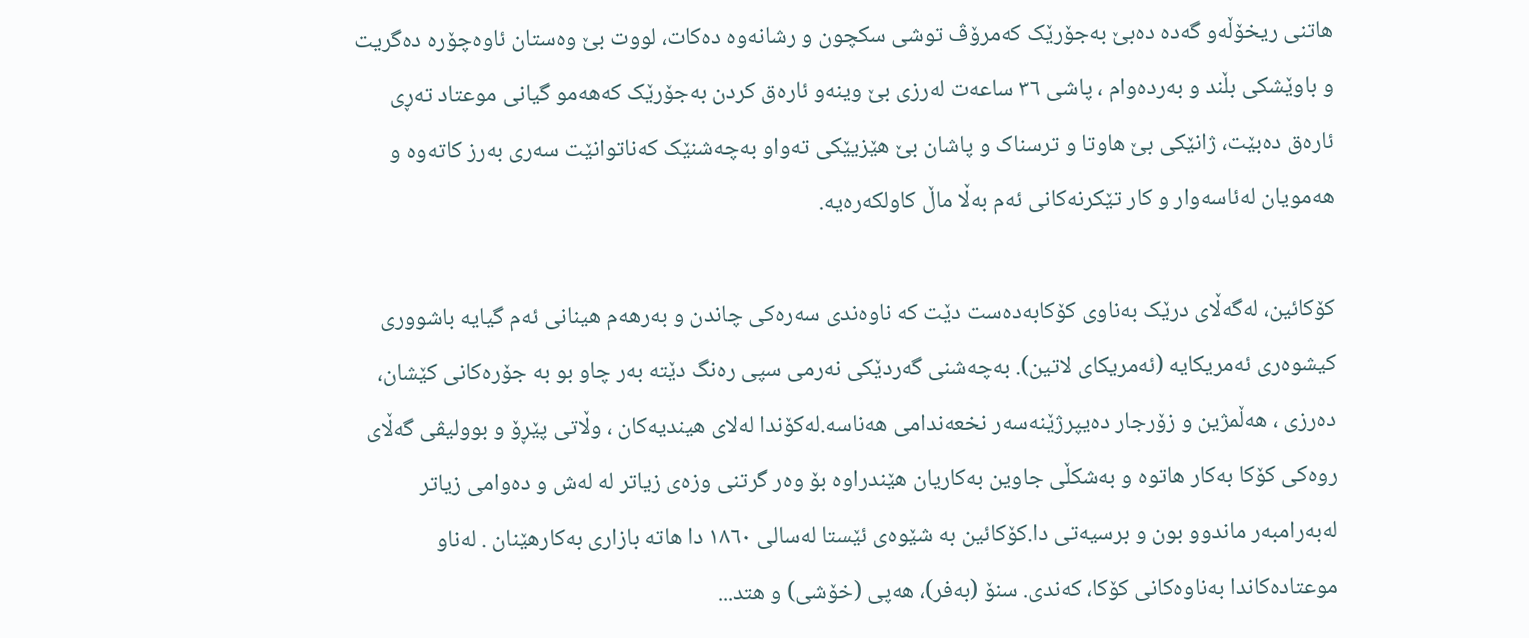ھاتنی ریخۆڵەو گەدە ‌دەبێ بەجۆرێک کەمرۆڤ توشی سکچون و رشانەوە دەکات، لووت بێ وەستان ‌ئاوەچۆرە دەگریت و باوێشکی بڵند و بەردەوام ، پاشی ٣٦ ساعەت لەرزی بێ وینەو ئارەق کردن بەجۆرێک کەھەمو گیانی موعتاد تەڕی ئارەق دەبێت، ژانێکی بێ ھاوتا و ترسناک و پاشان بێ ھێزیێکی تەواو بەچەشنێک کەناتوانێت سەری بەرز کاتەوە و ھەمویان لەئاسەوار و کار تێکرنەکانی ئەم بەڵا ماڵ کاولکەرەیە.

کۆکائین، لەگەڵای درێک بەناوی کۆکابەدەست دێت کە ناوەندی سەرەکی چاندن و بەرھەم ھینانی ئەم گیایە باشووری کیشوەری ئەمریکایە (ئەمریکای لاتین). بەچەشنی گەردێکی نەرمی سپی رەنگ دێتە بەر چاو بو بە جۆرەکانی کێشان، دەرزی ، ھەڵمژین و زۆرجار دەیپرژێنەسەر نخعەندامی ھەناسە.لەکۆندا لەلای ھیندیەکان ، وڵاتی پێڕۆ و بوولیڤی گەڵای روەکی کۆکا بەکار ھاتوە و بەشکڵی جاوین بەکاریان ھێندراوە بۆ وەر گرتنی وزەی زیاتر لە لەش و دەوامی زیاتر لەبەرامبەر ماندوو بون و برسیەتی دا.کۆکائین بە شێوەی ئێستا ‌لەسالی ١٨٦٠ دا ھاتە بازاری بەکارهێنان . لەناو موعتادەکاندا بەناوەکانی کۆکا، کەندی. سنۆ (بەفر)، ھەپی (خۆشی) و هتد...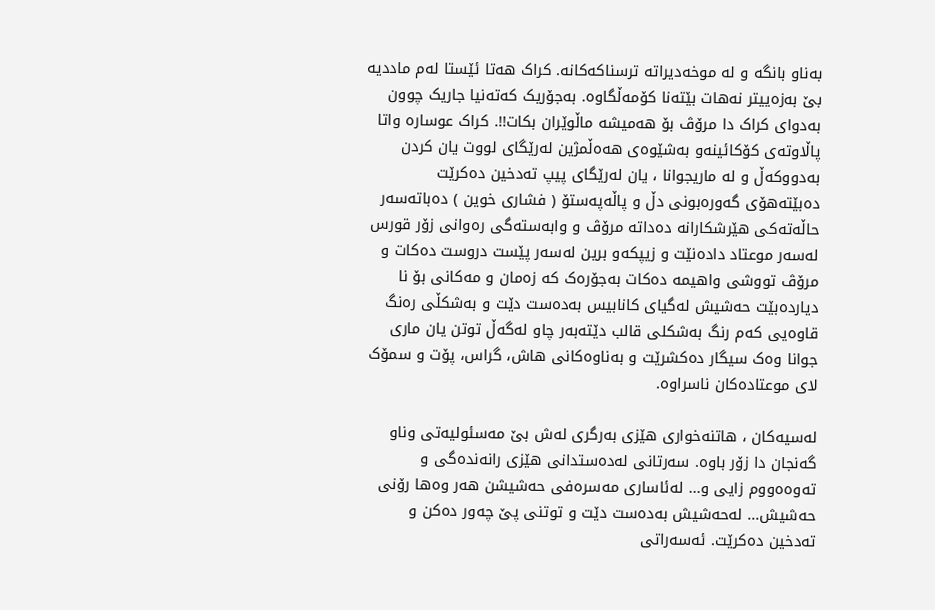بەناو بانگە و لە موخەدیراتە ترسناکەکانە. کراک ھەتا ئێستا لەم ماددیە بێ بەزەییتر نەھات بێتەنا کۆمەڵگاوە. بەجۆریک کەتەنیا جاریک چوون بەدوای کراک دا مرۆڤ بۆ ھەمیشە ‌ماڵوێران بکات!!. کراک عوسارە واتا پاڵاوتەی کۆکائینەو بەشێوەی ھەەڵمژین لەرێگای لووت یان کردن بەدووکەڵ و لە ماریجوانا ، یان لەرێگای پیپ تەدخین دەکرێت دەبێتەھۆی گەورەبونی دڵ و پاڵەپەستۆ ( فشاری خوین ) دەباتەسەر حاڵەتەکی ھێرشکارانە دەداتە مرۆڤ و وابەستەگی رەوانی زۆر قورس لەسەر موعتاد دادەنێت و زیپکەو برین لەسەر پێست دروست دەکات و مرۆڤ تووشی واھیمە دەکات بەجۆرەک کە زەمان و مەکانی بۆ نا دیاردەبێت حەشیش لەگیای کانابیس بەدەست دێت و بەشکڵی رەنگ قاوەیی کەم رنگ بەشکلی قالب دێتەبەر چاو لەگەڵ توتن یان ماری جوانا وەک سیگار دەکشرێت و بەناوەکانی ھاش، گراس، پۆت و سمۆک لای موعتادەکان ناسراوە.

لەسیەکان ، ھاتنەخواری ھێزی بەرگری لەش بێ مەسئولیەتی وناو گەنجان دا زۆر باوە. سەرتانی لەدەستدانی ھێزی رانەندەگی و تەوەەووم زایی و... لەئاساری مەسرەفی حەشیشن ھەر وەھا رۆنی حەشیش... لەحەشیش بەدەست دێت و توتنی پێ چەور دەکن و تەدخین دەکرێت. ئەسەراتی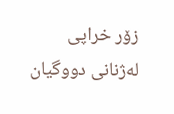زۆر خراپی لەژنانی دووگیان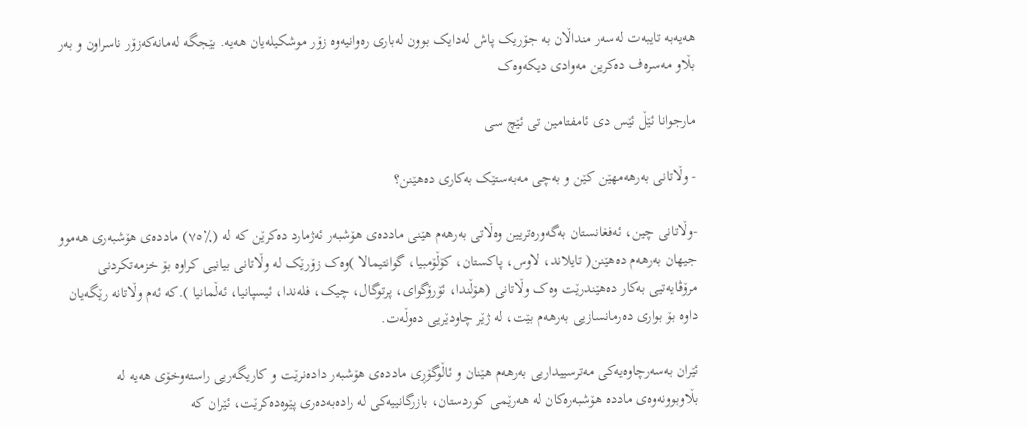ھەیەبە تایبەت لەسەر منداڵان بە جۆریک پاش لەدایک بوون لەباری رەوانیەوە زۆر موشکیلەیان ھەیە‌. بێجگە لەمانەکەزۆر ناسراون و بەر بڵاو مەسرەف دەکرین مەوادی دیکەوەک

مارجوانا ئێڵ ئێس دی ئامفتامین تی ئێچ سی

- وڵاتانی بەرهەمهێن کێن و بەچی مەبەستێک بەکاری دەهێنن؟

-وڵاتانی چین، ئەفغانستان بەگەورەتریین وەڵاتی بەرهەم هێنی ماددەی هۆشبەر ئەژمارد دەکرێن کە لە (٪٧٥) ماددەی هۆشبەری هەموو جیهان بەرهەم دەهێنن( تایلاند، لاوس، پاکستان، کۆڵۆمبیا، گوانتیمالا )وەک زۆرێک لە وڵاتانی بیانیی کراوە بۆ خزمەتکردنی مرۆڤایەتیی بەکار دەهێندرێت وەک وڵاتانی (هۆڵندا، ئۆرۆگوای، پرتوگال، چیک، فلەندا، ئیسپانیا، ئەڵمانیا ).کە ئەم وڵاتانە رێگەیان داوە بۆ بواری دەرمانسازیی بەرهەم بێت، لە ژێر چاودێریی دەوڵەت.

ئێران بەسەرچاوەیەکی مەترسییداریی بەرهەم هێنان و ئاڵوگۆڕی ماددەی هۆشبەر دادەنرێت و کاریگەریی راستەوخۆی هەیە لە بڵاوبوونەوەی ماددە هۆشبەرەکان لە هەرێمی کوردستان، بازرگانییەکی لە رادەبەدەری پێوەدەکرێت، ئێران کە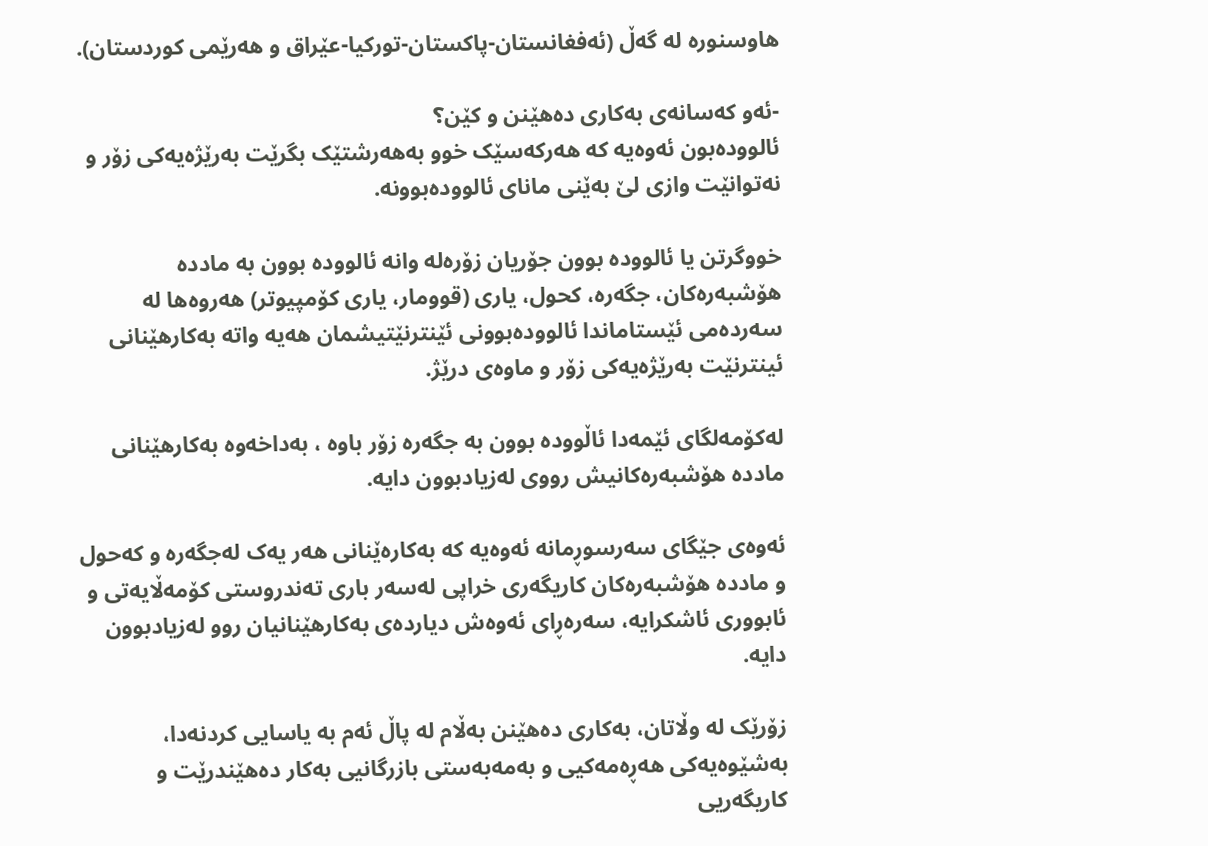هاوسنورە لە گەڵ (ئەفغانستان-پاکستان-تورکیا-عێراق و هەرێمی کوردستان).

-ئەو کەسانەی بەکاری دەهێنن و کێن؟
ئالوودەبون ئەوەیە کە ھەرکەسێک خوو بەھەرشتێک بگرێت بەرێژەیەکی زۆر و نەتو‌انێت وازی لێ بەێنی مانای ئالوودەبوونە.

خووگرتن یا ئالوودە بوون جۆریان زۆرەلە وانە ئالوودە بوون بە ماددە ھۆشبەرەکان، جگەرە، کحول، یاری (قوومار، یاری کۆمپیوتر) ھەروەھا لە سەردەمی ئێستاماندا ئالوودەبوونی ئێنترنێتیشمان ھەیە واتە بەکارهێنانی ئینترنێت بەرێژەیەکی زۆر و ماوەی درێژ.

لەکۆمەلگای ئێمەدا ئاڵوودە بوون بە جگەرە زۆر باوە ، بەداخەوە بەکارھێنانی ماددە ھۆشبەرەکانیش رووی لەزیادبوون دایە.

ئەوەی جێگای سەرسوڕمانە ئەوەیە کە بەکارەێنانی ھەر یەک لەجگەرە و کەحول و ماددە ھۆشبەرەکان کاریگەری خراپی لەسەر باری تەندروستی کۆمەڵایەتی و ئابووری ئاشکرایە، سەرەڕای ئەوەش دیاردەی بەکارھێنانیان روو لەزیادبوون دایە.

زۆرێک لە وڵاتان، بەکاری دەهێنن بەڵام لە پاڵ ئەم بە یاسایی کردنەدا، بەشێوەیەکی هەڕەمەکیی و بەمەبەستی بازرگانیی بەکار دەهێندرێت و کاریگەریی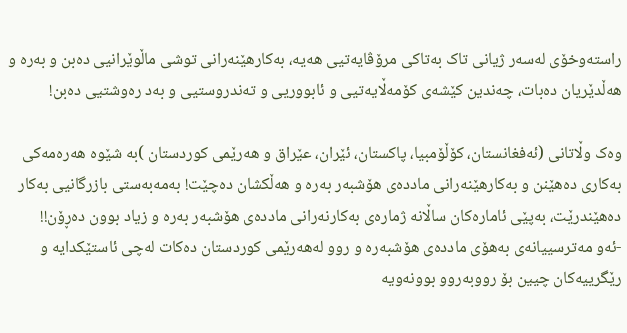راستەوخۆی لەسەر ژیانی تاک بەتاکی مرۆڤایەتیی هەیە، بەکارهێنەرانی توشی ماڵوێرانیی دەبن و بەرە و هەڵدێریان دەبات، چەندین کێشەی کۆمەڵایەتیی و ئابووریی و تەندروستیی و بەد رەوشتیی دەبن!

وەک وڵاتانی (ئەفغانستان، کۆڵۆمبیا، پاکستان، ئێران، عێراق و هەرێمی کوردستان )بە شێوە هەرەمەکى بەکارى دەهێنن و بەکارهێنەرانی ماددەی هۆشبەر بەرە و هەڵکشان دەچێت! بەمەبەستی بازرگانیی بەکار دەهێندرێت، بەپێی ئامارەکان ساڵانە ژمارەی بەکار‌نەرانی ماددەی هۆشبەر بەرە و زیاد بوون دەڕۆن!!
-ئەو مەترسییانەی بەهۆی ماددەی هۆشبەرە و روو لەهەرێمی کوردستان دەکات لەچی ئاستێکدایە و رێگرییەکان چیین بۆ رووبەروو بوونەویە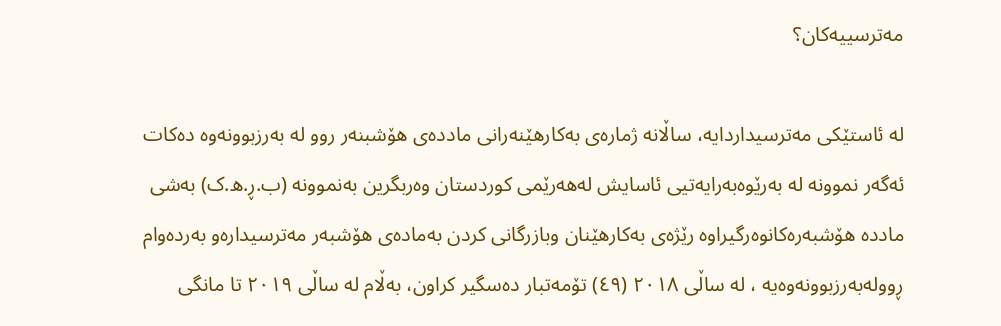مەترسییەکان؟

لە ئاستێکی مەترسیداردایە، ساڵانە ژمارەی بەکارهێنەرانی ماددەی هۆشبنەر روو لە بەرزبوونەوە دەکات ئەگەر نموونە لە بەرێوەبەرایەتیی ئاسایش لەهەرێمى کوردستان وەربگرین بەنموونە (ب.ڕ.ه.ک) بەشی ماددە هۆشبەرەکانوەرگیراوە رێژەى بەکارهێنان وبازرگانى کردن بەمادەى هۆشبەر مەترسیدارەو بەردەوام ڕوولەبەرزبوونەوەیە ، لە ساڵی ٢٠١٨ (٤٩) تۆمەتبار دەسگیر کراون، بەڵام لە ساڵی ٢٠١٩ تا مانگی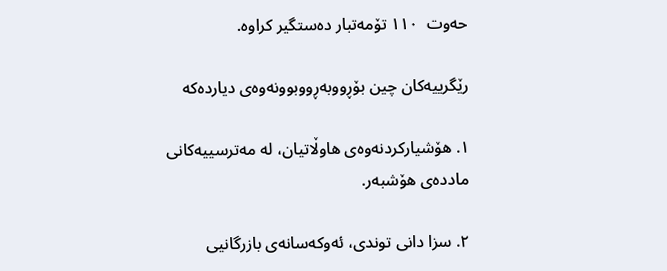حەوت  ١١٠ تۆمەتبار دەستگیر کراوە.

رێگرییەکان چین بۆڕووبەڕووبوونەوەى دیاردەکە

١. هۆشیارکردنەوەی هاوڵاتیان، لە مەترسییەکانی ماددەی هۆشبەر.

٢. سزا دانی توندی، ئەوکەسانەی بازرگانیی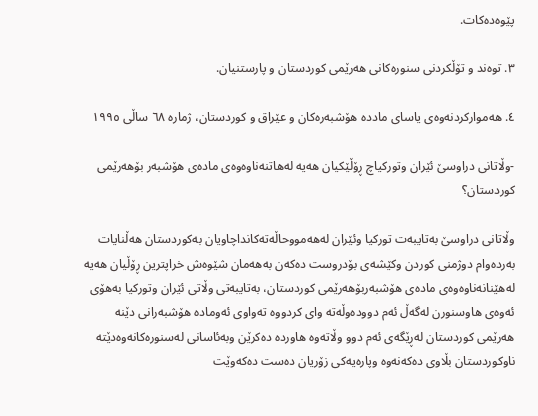پێوەدەکات.

٣. توەند و تۆڵکردنی سنورەکانی هەرێمی کوردستان و پارستنیان.

٤. هەموارکردنەوەی یاسای ماددە هۆشبەرەکان و عێراق و کوردستان، ژمارە ٦٨ ساڵی ١٩٩٥

-وڵاتانى دراوسێ ئێران وتورکیاچ ڕۆڵێکیان هەیە لەهاتنەناوەوەى مادەى هۆشبەر بۆهەرێمى کوردستان؟

وڵاتانى دراوسێ بەتایبەت تورکیا وئێران لەهەمووحاڵەتەکانداچاویان بەکوردستان هەڵنایات بەردەوام دوژمنى کوردن وکێشەى بۆدروست دەکەن بەهەمان شێوەش خراپترین ڕۆڵیان هەیە لەهێنانەناوەوەى مادەى هۆشبەربۆهەرێمى کوردستان، بەتایبەتى وڵاتى ئێران وتورکیا بەهۆى ئەوەى هاوسنورن لەگەڵ ئەم دوودەوڵەتە واى کردووە تەواوى ئەومادە هۆشبەرانى دێنە هەرێمى کوردستان لەڕێگەى ئەم دوو وڵاتەوە هاوردە دەکرێن وبەئاسانى لەسنورەکانەوەدێتە ناوکوردستان بڵاوى دەکەنەوە وپارەیەکى زۆریان دەست دەکەوێت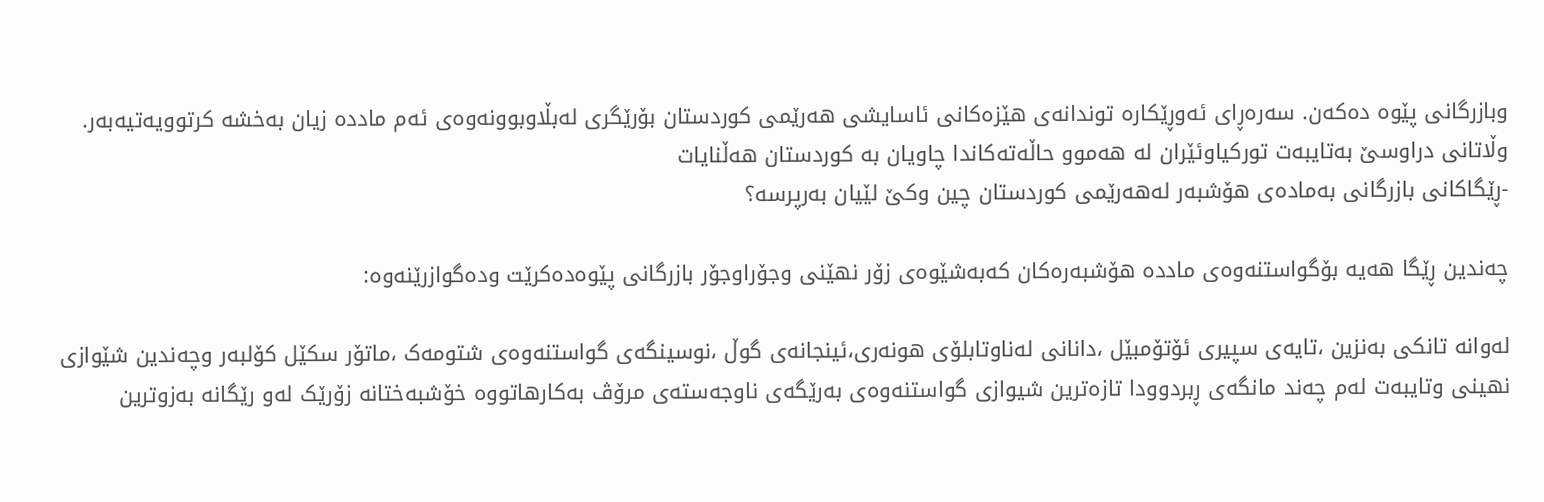وبازرگانى پێوە دەکەن. سەرەڕاى ئەوڕێکارە توندانەى هێزەکانى ئاسایشى هەرێمى کوردستان بۆرێگرى لەبڵاوبوونەوەى ئەم ماددە زیان بەخشە کرتوویەتیەبەر.
وڵاتانى دراوسێ بەتایبەت تورکیاوئێران لە هەموو حاڵەتەکاندا چاویان بە کوردستان هەڵنایات
-ڕێگاکانى بازرگانى بەمادەى هۆشبەر لەهەرێمى کوردستان چین وکێ لێیان بەرپرسە؟

چەندین ڕێگا هەیە بۆگواستنەوەى ماددە هۆشبەرەکان کەبەشێوەى زۆر نهێنى وجۆراوجۆر بازرگانى پێوەدەکرێت ودەگوازرێنەوە:

لەوانە تانکى بەنزین ،تایەی سپیرى ئۆتۆمبێل ،دانانى لەناوتابلۆى هونەرى،ئینجانەى گوڵ ،نوسینگەى گواستنەوەى شتومەک ،ماتۆر سکێل کۆلبەر وچەندین شێوازى نهینى وتایبەت لەم چەند مانگەى ڕبردوودا تازەترین شیوازى گواستنەوەى بەرێگەى ناوجەستەى مرۆڤ بەکارهاتووە خۆشبەختانە زۆرێک لەو رێگانە بەزوترین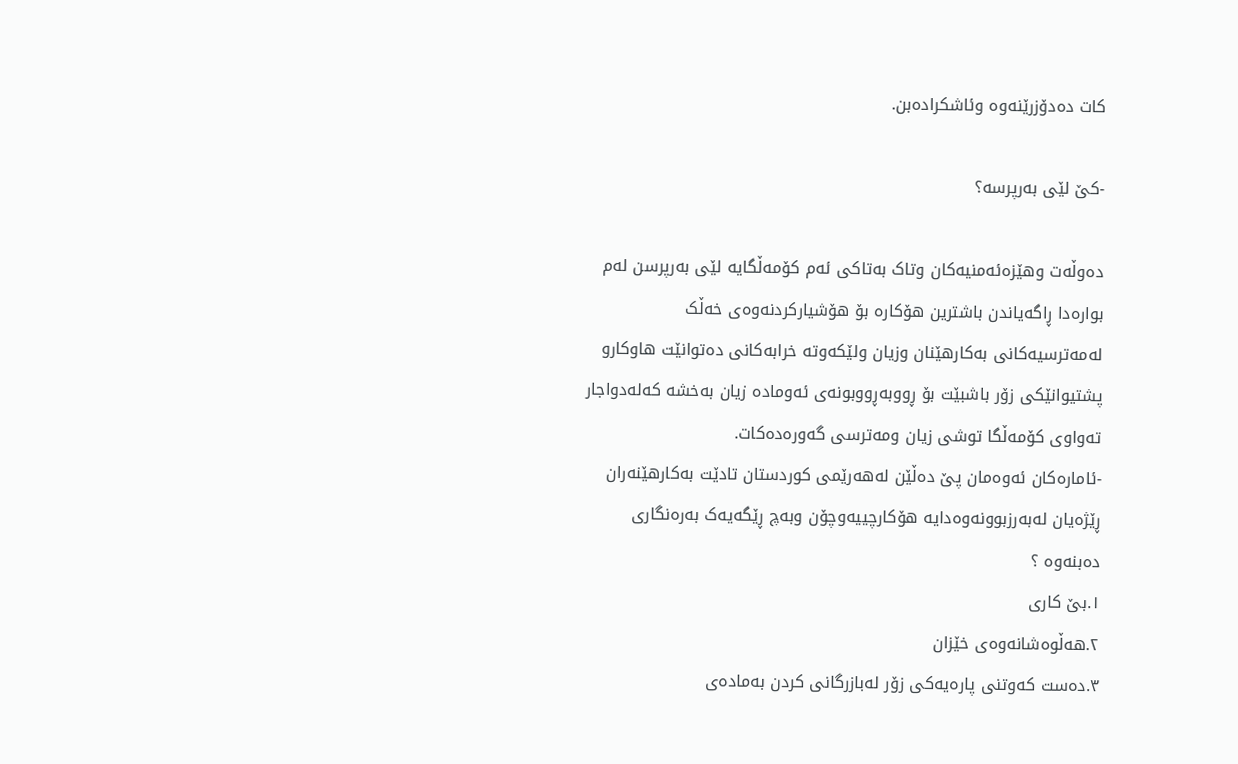کات دەدۆزرێنەوە وئاشکرادەبن.

-کێ لێى بەرپرسە؟

دەوڵەت وهێزەئەمنیەکان وتاک بەتاکى ئەم کۆمەڵگایە لێى بەرپرسن لەم بوارەدا ڕاگەیاندن باشترین هۆکارە بۆ هۆشیارکردنەوەى خەڵک لەمەترسیەکانى بەکارهێنان وزیان ولێکەوتە خرابەکانى دەتوانێت هاوکارو پشتیوانێکى زۆر باشبێت بۆ ڕووبەڕووبونەى ئەومادە زیان بەخشە کەلەدواجار تەواوى کۆمەڵگا توشى زیان ومەترسى گەورەدەکات.
-ئامارەکان ئەوەمان پێ دەڵێن لەهەرێمى کوردستان تادێت بەکارهێنەران ڕێژەیان لەبەرزبوونەوەدایە هۆکارچییەوچۆن وبەچ ڕێگەیەک بەرەنگارى دەبنەوە ؟
١.بێ کارى
٢.هەڵوەشانەوەى خێزان
٣.دەست کەوتنى پارەیەکى زۆر لەبازرگانى کردن بەمادەى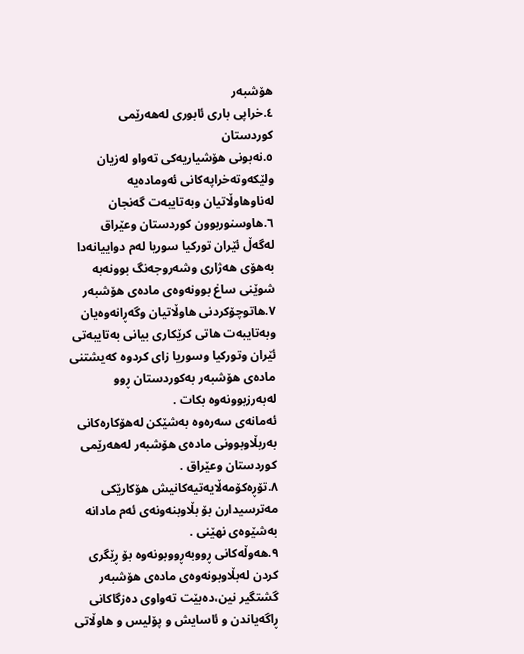هۆشبەر
٤.خراپى بارى ئابورى لەهەرێمى کوردستان
٥.نەبونى هۆشیاریەکى تەواو لەزیان ولێکەوتەخراپەکانى ئەومادەیە لەناوهاوڵاتیان وبەتایبەت گەنجان
٦.هاوسنوربوون کوردستان وعێراق  لەگەڵ ئێران تورکیا سوریا لەم دواییانەدا بەهۆى هەژارى وشەروجەنگ بوونەبە شوێنى ساغ بوونەوەى مادەى هۆشبەر
٧.هاتوچۆکردنى هاوڵاتیان وگەڕانەوەیان وبەتایبەت هاتى کرێکارى بیانى بەتایبەتى ئێران وتورکیا وسوریا زاى کردوە کەیشتنى مادەى هۆشبەر بەکوردستان ڕوو لەبەرزبوونەوە بکات .
ئەمانەى سەرەوە بەشێکن لەهۆکارەکانى بەربڵاوبوونى مادەى هۆشبەر لەهەرێمى کوردستان وعێراق .
٨.تۆڕەکۆمەڵایەتیەکانیش هۆکارێکى مەترسیدارن بۆ بڵاوبنەونەى ئەم مادانە بەشێوەى نهێنى .
٩.هەوڵەکانى ڕووبەڕووبونەوە بۆ ڕێگرى کردن لەبڵاوبونەوەى مادەى هۆشبەر گشتگیر نین،دەبێت تەواوى دەزگاکانى ڕاگەیاندن و ئاسایش و پۆلیس و هاوڵاتى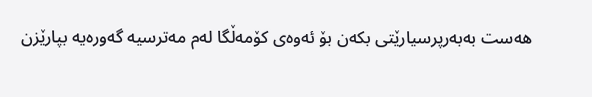هەست بەبەرپرسیارێتى بکەن بۆ ئەوەى کۆمەڵگا لەم مەترسیە گەورەیە بپارێزن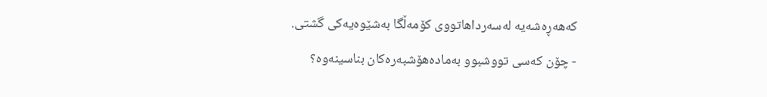کەهەڕەشەیە لەسەرداهاتووى کۆمەڵگا بەشێوەیەکى گشتى.
- چۆن کەسی تووشبوو بەمادەھۆشبەرەکان بناسینەوە؟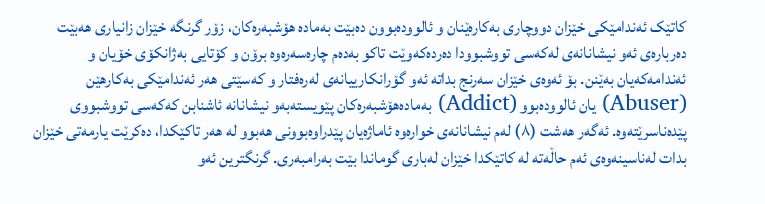کاتێک ئەندامێکی خێزان دووچاری بەکارەێنان و ئالوودەبوون دەبێت بەمادە ھۆشبەرەکان، زۆر گرنگە خێزان ‌زانیاری ھەبێت دەربارەی ئەو نیشانانەی لەکەسی تووشبوودا دەردەکەوێت تاکو بەدەم چارەسەرەوە برۆن و کۆتایی بەژانکۆی خۆیان و ئەندامەکەیان بەێنن. بۆ ئەوەی خێزان سەرنج بداتە ئەو گۆرانکارییانەی لەرەفتار و کەسێتی ھەر ئەندامێکی بەکارھێن (Abuser) یان ئالوودەبوو (Addict) بەمادەھۆشبەرەکان پێویستەبەو نیشانانە ئاشنابن کەکەسی تووشبووی پێدەناسرێتەوە. ئەگەر ھەشت (٨) لەم نیشانانەی خوارەوە ئاماژەیان پێدراوەبوونی ھەبوو لە ھەر تاکێکدا، دەکرێت یارمەتی خێزان بدات لەناسینەوەی ئەم حاڵەتە لە کاتێکدا خێزان لەباری گوماندا بێت بەرامبەری. گرنگترین ئەو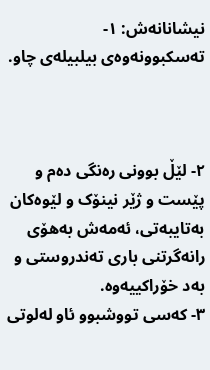نیشانانەش: ١- تەسکبوونەوەی بیلبیلەی چا‌و.



٢- لێڵ بوونی رەنگی دەم و پێست و ژێر نینۆک و لێوەکان بەتایبەتی، ئەمەش بەھۆی رانەگرتنی باری تەندروستی ‌و بەد خۆراکییەوە.
٣- کەسی تووشبوو ئاو لەلوتی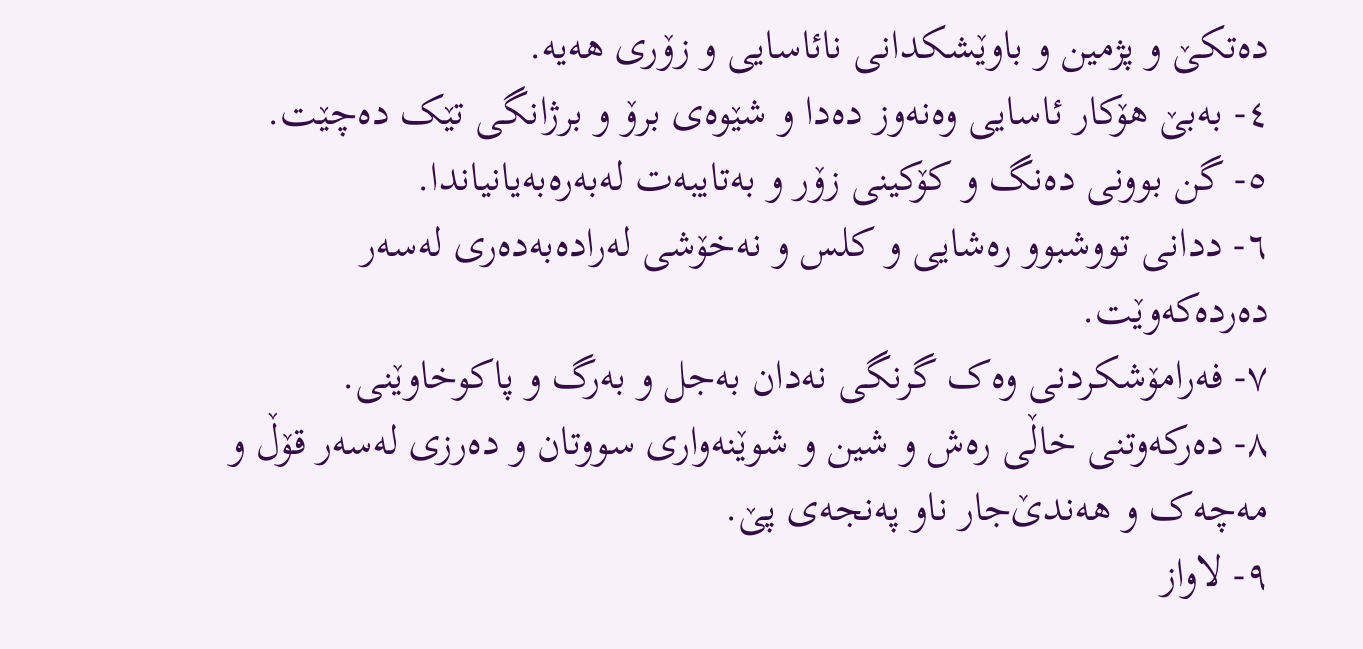دەتکێ ‌و پژمین ‌و باوێشکدانی نائاسایی و زۆری ھەیە.
٤- بەبێ ‌ھۆکار ئاسایی وەنەوز دەدا ‌و شێوەی برۆ و برژانگی تێک دەچێت.
٥- گن بوونی دەنگ ‌و کۆکینی زۆر ‌و بەتایبەت لەبەرەبەیانیاندا.
٦- ددانی تووشبوو رەشایی ‌و کلس و نەخۆشی لەرادەبەدەری لەسەر دەردەکەوێت.
٧- فەرامۆشکردنی وەک گرنگی نەدان بەجل ‌و بەرگ و پاکوخاوێنی.
٨- دەرکەوتنی خاڵی رەش ‌و شین و شوێنەواری سووتان و دەرزی لەسەر قۆڵ ‌و مەچەک و ھەندێ‌جار ناو پەنجەی پێ.
٩- لاواز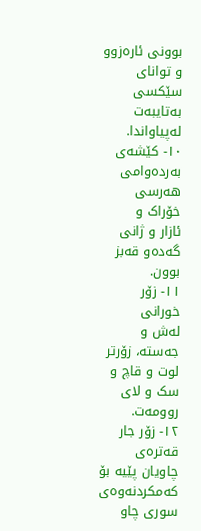بوونی ئارەزوو و توانای سێکسی بەتایبەت لەپیاواندا.
١٠- کێشەی بەردەوامی ھەرسی خۆراک ‌و ئازار ‌و ژانی گەدەو قەبز بوون.
١١- زۆر خورانی لەش ‌و جەستە، زۆرتر لوت و قاچ ‌و سک و لای روومەت.
١٢- زۆر جار قەترەی چاویان پێیە بۆ کەمکردنەوەی سوری چاو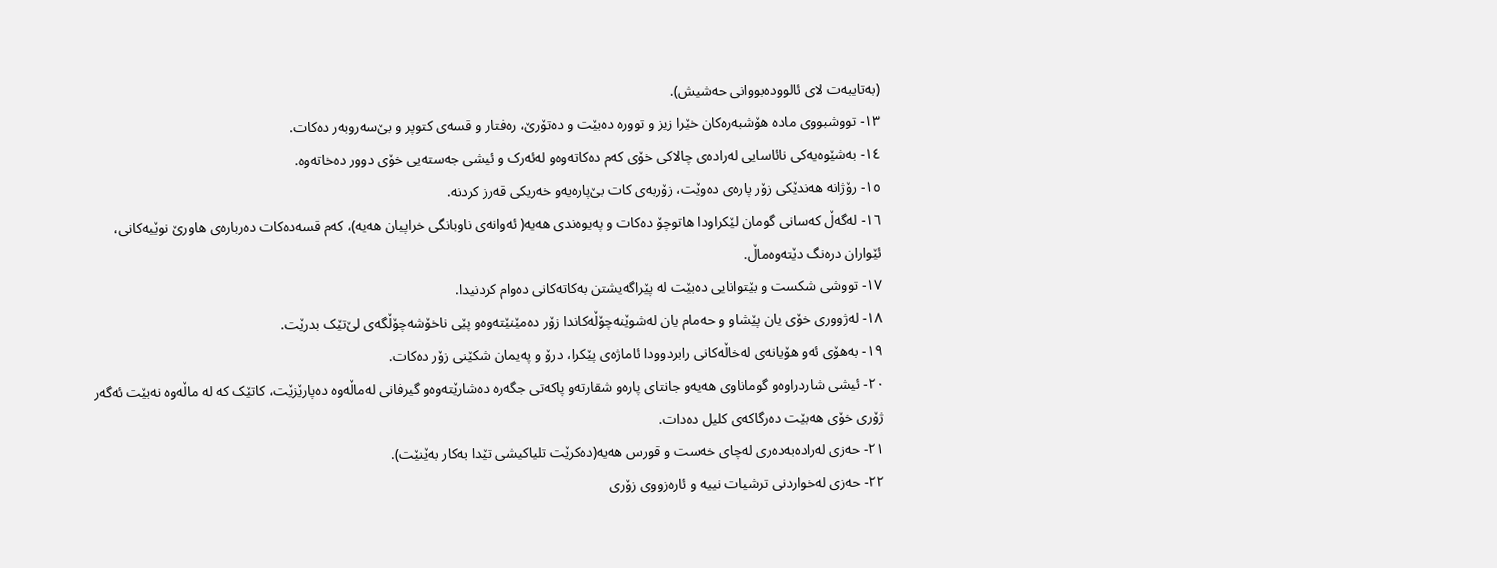(بەتایبەت لای ئالوودەبووانی حەشیش).
١٣- تووشبووی مادە ھۆشبەرەکان خێرا زیز و توورە دەبێت ‌و دەتۆرێ، رەفتار و قسەی کتوپر و بێ‌سەر‌وبەر دەکات.
١٤- بەشێوەیەکی نائاسایی لەرادەی چالاکی خۆی کەم دەکاتەوەو لەئەرک و ئیشی جەستەیی خۆی دوور دەخاتەوە.
١٥- رۆژانە ھەندێکی زۆر پارەی دەوێت، زۆربەی کات بێ‌پارەیەو خەریکی قەرز کردنە.
١٦- لەگەڵ کەسانی گومان لێکراودا ھاتوچۆ دەکات ‌و پەیوەندی ھەیە( ئەوانەی ناوبانگی خراپیان ھەیە)، کەم قسەدەکات دەربارەی ھاورێ نوێیەکانی، ئێواران درەنگ دێتەوەماڵ.
١٧- تووشی شکست و بێتوانایی دەبێت لە پێراگەیشتن بەکاتەکانی دەوام کردنیدا.
١٨- لەژووری خۆی یان پێشاو ‌و حەمام یان لەشوێنەچۆڵەکاندا زۆر دەمێنێتەوەو پێی ناخۆشەچۆڵگەی لێ‌تێک بدرێت.
١٩- بەھۆی ئەو ھۆیانەی لەخاڵەکانی رابردوودا ئاماژەی پێکرا، درۆ و پەیمان شکێنی زۆر دەکات.
٢٠- ئیشی شاردراوەو گوماناوی ھەیەو جانتای پارەو شقارتەو پاکەتی جگەرە دەشارێتەوەو گیرفانی لەماڵەوە دەپارێزێت، کاتێک کە لە ماڵەوە نەبێت ئەگەر ژۆری خۆی ھەبێت دەرگاکەی کلیل دەدات.
٢١- حەزی لەرادەبەدەری لەچای خەست ‌و قورس ھەیە(دەکرێت تلیاکیشی تێدا بەکار بەێنێت).
٢٢- حەزی لەخواردنی ترشیات نییە و ئارەزووی زۆری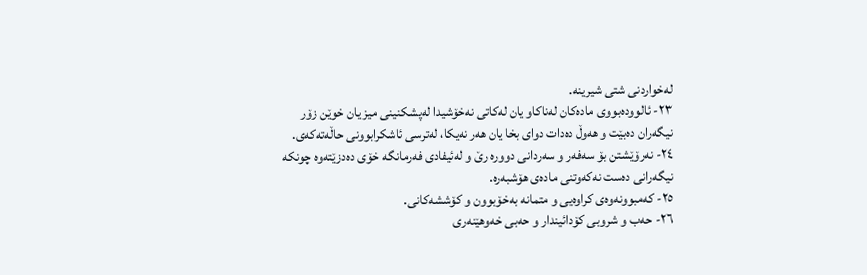لەخواردنی شتی شیرینە.
٢٣- ئالوودەبووی مادەکان لەناکاو یان لەکاتی نەخۆشیدا لەپشکنینی میز یان خوێن زۆر نیگەران دەبێت ‌و ھەوڵ دەدات دوای بخا یان ھەر نەیکا، لەترسی ئاشکرابوونی حاڵەتەکەی.
٢٤- نەرۆێشتن بۆ سەفەر ‌و سەردانی دوورە رێ ‌و لەئیفادی فەرمانگە خۆی دەدزێتەوە چونکە نیگەرانی دەست نەکەوتنی مادەی ھۆشبەرە.
٢٥- کەمبوونەوەی کراوەیی ‌و متمانە بەخۆبوون ‌و کۆششەکانی.
٢٦- حەب ‌و شروبی کۆدائیندار ‌و حەبی خەوھێنەری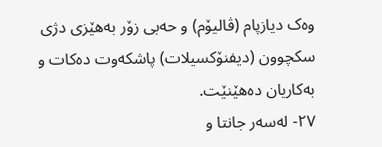وەک دیازپام (ڤالیۆم) و حەبی زۆر بەھێزی دژی سکچوون (دیفنۆکسیلات) پاشکەوت دەکات و بەکاریان دەھێنێت.
٢٧- لەسەر جانتا و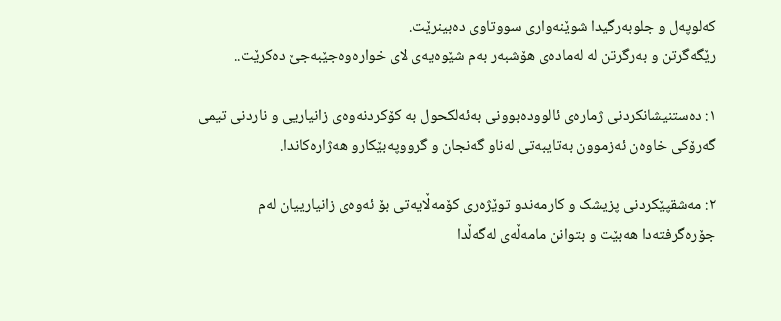کەلوپەل و جلوبەرگیدا شوێنەواری سووتاوی دەبینرێت.
رێگەگرتن و بەرگرتن لە لەمادەى هۆشبەر بەم شێوەیەی لای خوارەوەجێبەجێ دەکرێت..

١: دەستنیشانکردنی ژمارەی ئالوودەبوونی بەئەلکحول بە کۆکردنەوەی زانیاریی و ناردنی تیمی گەرۆکی خاوەن ئەزموون بەتایبەتی لەناو گەنجان و گرووپەبێکارو ھەژارەکاندا.

٢: مەشقپێکردنی پزیشک و کارمەندو توێژەری کۆمەڵایەتی بۆ ئەوەی زانیارییان لەم جۆرەگرفتەدا ھەبێت و بتوانن مامەڵەی لەگەڵدا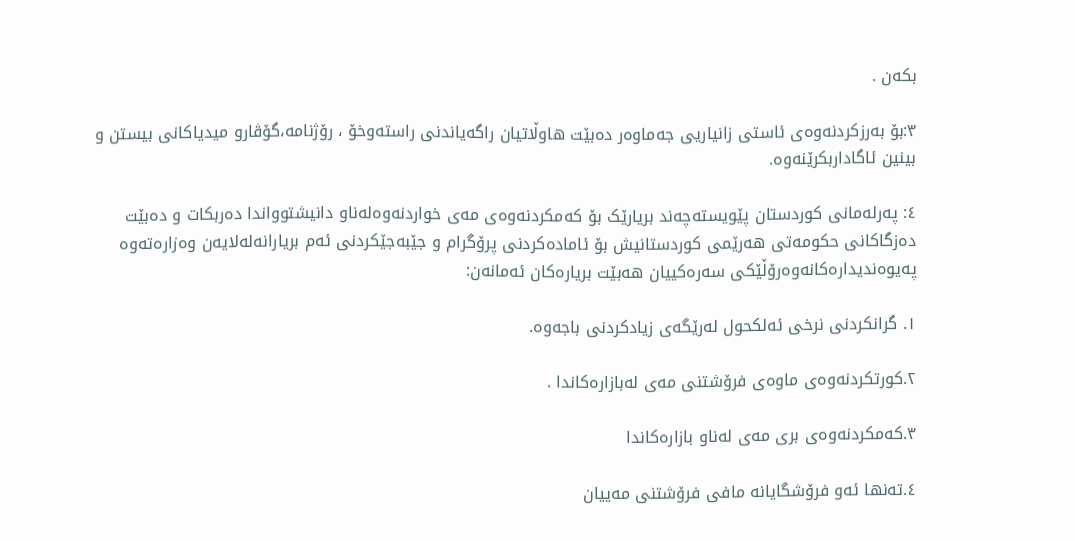بکەن .

٣:بۆ بەرزکردنەوەی ئاستی زانیاریی جەماوەر دەبێت ھاوڵاتیان راگەیاندنی راستەوخۆ ، رۆژنامە،گۆڤارو میدیاکانی بیستن و بینین ئاگاداربکرێنەوە.

٤: پەرلەمانی کوردستان پێویستەچەند بریارێک بۆ کەمکردنەوەی مەی خواردنەوەلەناو دانیشتوواندا دەربکات و دەبێت دەزگاکانی حکومەتی ھەرێمی کوردستانیش بۆ ئامادەکردنی پرۆگرام و جێبەجێکردنی ئەم بریارانەلەلایەن وەزارەتەوە پەیوەندیدارەکانەوەرۆڵێکی سەرەکییان ھەبێت بریارەکان ئەمانەن:

١. گرانکردنی نرخی ئەلکحول لەرێگەی زیادکردنی باجەوە.

٢.کورتکردنەوەی ماوەی فرۆشتنی مەی لەبازارەکاندا .

٣.کەمکردنەوەی بری مەی لەناو بازارەکاندا

٤.تەنھا ئەو فرۆشگایانە مافی فرۆشتنی مەییان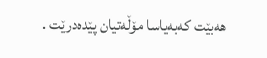ھەبێت کەبەیاسا مۆڵەتیان پێدەدرێت .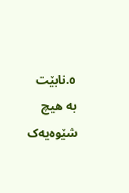٥.نابێت بە ھیچ شێوەیەک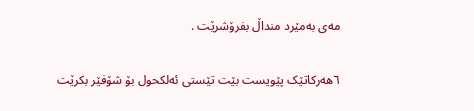مەی بەمێرد منداڵ بفرۆشرێت .

٦ھەرکاتێک پێویست بێت تێستی ئەلکحول بۆ شۆفێر بکرێت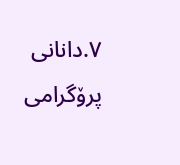٧.دانانی پرۆگرامی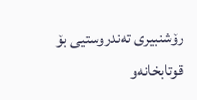رۆشنبیری تەندروستیی بۆ قوتابخانەو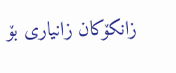زانکۆکان زانیاری بۆ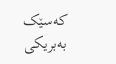کەسێک بەبریکی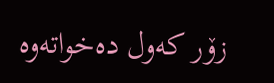زۆر کەول دەخواتەوە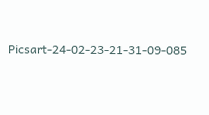Picsart-24-02-23-21-31-09-085